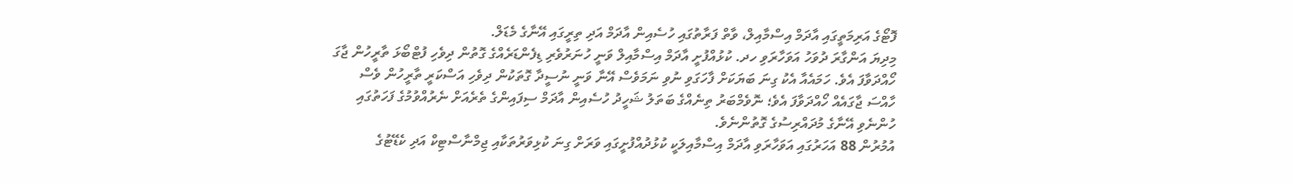ފޮޓޯގެ އަރިމަތީގައި އާދަމް އިސްމާއިލް، ވާތް ފަރާތުގައި ހުސެއިން އާދަމް އަދި ތިރީގައި އޭނާގެ މެޑަލް.
މިދިޔަ އަންގާރަ ދުވަހު އަވަހާރަވި ހދ. ކުޅުއްފުށީ އާދަމް އިސްމާއިލް ވަނީ ހުނަރުވެރި ޑިފެންޑަރެއްގެ ގޮތުން ދިވެހި ފުޓްބޯޅަ ތާރީހުން ޖާގަ ހޯއްދަވާފަ އެވެ. ހަމައެއާ އެކު ގިނަ ބަޔަކަށް ފާހަގަވި ނުވި ނަމަވެސް އޭނާ ވަނީ ނުސީދާ ގޮތަކުން ދިވެހި އަސްކަރީ ތާރީހުން ވެސް ހާއްސަ ޖާގައެއް ހޯއްދަވާފަ އެވެ؛ ނޮވެމްބަރު ތިނެއްގެ ބަތަލު ޝަހީދު ހުސެއިން އާދަމް ސިފައިންގެ ތެރެއަށް ނެރުއްވުމުގެ ފަހަތުގައި ހުންނެވި އޭނާގެ މުދައްރިސުގެ ގޮތުންނެވެ.
އުމުރުން 88 އަހަރުގައި އަވަހާރަވި އާދަމް އިސްމާއިލަކީ ކުޅުދުއްފުށީގައި ވަރަށް ގިނަ ކުޅިވަރުތަކާއި ޖިމްނާސްޓިކް އަދި ކެޑޭޓުގެ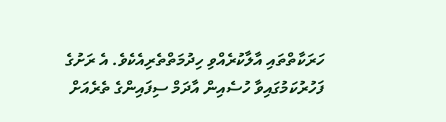ހަރަކާތްތައި އާލާކުރެއްވި ހިދުމަތްތެރިއެކެވެ. އެ ރަށުގެ ފަހުރުކަމުގައިވާ ހުސެއިން އާދަމް ސިފައިންގެ ތެރެއަށް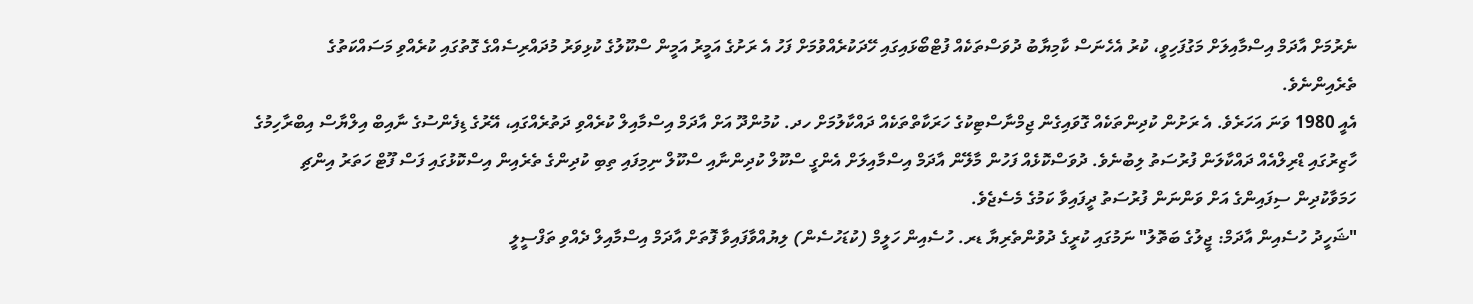ނެރުމަށް އާދަމް އިސްމާއިލަށް މަގުފަހިވީ، ކުރު އެހެނަސް ކާމިޔާބު ދުވަސްތަކެއް ފުޓްބޯޅައިގައި ހޭދަކުރެއްވުމަށް ފަހު އެ ރަށުގެ އަމީރު އަމީން ސްކޫލުގެ ކުޅިވަރު މުދައްރިސެއްގެ ގޮތުގައި ކުރެއްވި މަސައްކަތުގެ ތެރެއިންނެވެ.
އެއީ 1980 ވަނަ އަހަރެވެ. އެ ރަށުން ކުދިންތަކެއް ގޮވައިގެން ޖިމްނާސްޓިކުގެ ހަރަކާތްތަކެއް ދައްކާލުމަށް ހދ. ކުމުންދޫ އަށް އާދަމް އިސްމާއިލް ކުރެއްވި ދަތުރެއްގައި، އޭރުގެ ޑިފެންސުގެ ނާއިބް އިލްޔާސް އިބްރާހިމުގެ ހާޒިރުގައި ޑްރިލްއެއް ދައްކާލަން ފުރުސަތު ލިބުނެވެ. ދުވަސްކޮޅެއް ފަހުން މާލޭން އާދަމް އިސްމާއިލަށް އެންގީ ސްކޫލް ކުދިންނާއި ސްކޫލް ނިމިފައި ތިބި ކުދިންގެ ތެރެއިން އިސްކޮޅުގައި ފަސް ފޫޓް ހަތަރު އިންޗި ހަމަވާކުދިން ސިފައިންގެ އަށް ވަންނަން ފުރުސަތު ދީފައިވާ ކަމުގެ މެސެޖެވެ.
"ޝަހީދު ހުސެއިން އާދަމް: ޖީލުގެ ބަތޮލު" ނަމުގައި ކުރީގެ ދުވުންތެރިޔާ ޑރ. ހުސެއިން ހަލީމް (ކުޑަހުސެން) ލިޔުއްވާފައިވާ ފޮތަށް އާދަމް އިސްމާއިލް ދެއްވި ތަފްސީލީ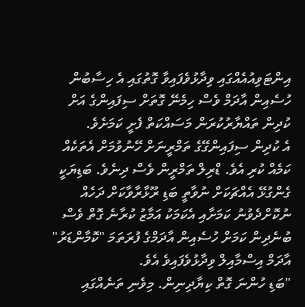އިންޓަވިއުއެއްގައި ވިދާޅުވެފައިވާ ގޮތުގައި އެ ހިސާބުން ހުސެއިން އާދަމް ވެސް ހިމެނޭ ގޮތަށް ސިފައިންގެ އަށް ކުދިން ތައްޔާރުކުރަން މަސައްކަތް ފެށީ ކަމަށެވެ.
އެ ކުދިން ސިފައިންގޭގެ ތަމްރީނަށް ހޭނުވުމަށް އެތަކެއް ކަމެއް ކުރި އެވެ. ޑްރިލް ތަމްރީން ވެސް ދިނެވެ. ބަޑިޔަކީ ގެންގުޅޭ އެއްޗަކަށް ނުވާތީ ބަޑި ރޫޅާރާވާކަށް ދަހެއް ނުކޮށްދެވުނު ކަމަށާއި އެކަމަކު އަމާޒު ކުރާނެ ގޮތް ވެސް ބުނެދިން ކަމަށް ހުސެއިން އާދަމްގެ ފުރަތަމަ "ކޮމާންޑަރު" އާދަމް އިސްމާއިލް ވިދާޅުވެފައިވެ އެވެ.
"ބަޑި ހުންނަ ގޮތް ކިޔާދިނިން. މިވެނި ތަނެއްގައި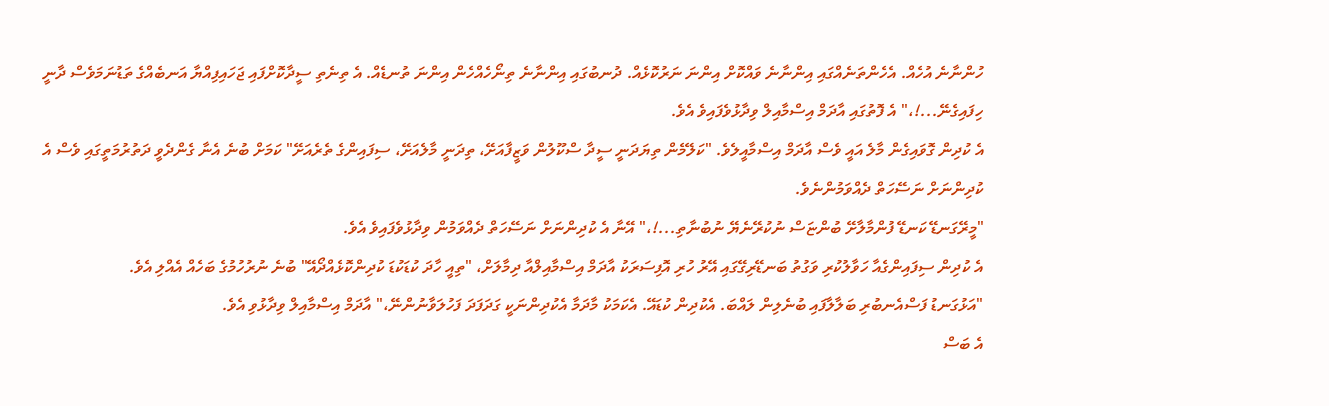ހުންނާނެ އުހެއް. އެހެންތަނެއްގައި އިންނާނެ ވައްކޮށް އިންނަ ނަރުކޮޅެއް. ދުނބުގައި އިންނާނެ ތިނޯހެއްހެން އިންނަ ތުނޑެއް. އެ ތިނެތި ސީދާކޮށްފައި ޖަހައިފިއްޔާ އަނބެއްގެ ތަޑުނަމަވެސް ދާނީ ހިފައިގެނޭ...!،" އެ ފޮތުގައި އާދަމް އިސްމާއިލް ވިދާޅުވެފައިވެ އެވެ.
އެ ކުދިން ގޮވައިގެން މާލެ އައީ ވެސް އާދަމް އިސްމާއީލެވެ. "ކަލޭމެން ތިޔަދަނީ ސީދާ ސްކޫލުން ވަޒީފާއަށޭ، ތިދަނީ މާލެއަށޭ، ސިފައިންގެ ތެރެއަށޭ" ކަމަށް ބުނެ އެނާ ގެންދެވީ ދަތުރުމަތީގައި ވެސް އެ ކުދިންނަށް ނަސޭހަތް ދެއްވަމުންނެވެ.
"މީރޭގަނޑޭ ކަނޑޭ ފުންމާލާށޭ ބުންޏަސް ނުކުރޭނެޔޭ ނުބުނާތި...!،" އޭނާ އެ ކުދިންނަށް ނަސޭހަތް ދެއްވަމުން ވިދާޅުވެފައިވެ އެވެ.
އެ ކުދިން ސިފައިންގެއާ ހަވާލުކުރި ވަގުތު ބަނޑޭރިގޭގައި އޭރު ހުރި އޮފިސަރަކު އާދަމް އިސްމާއިލްއާ ދިމާލަށް، "ތިއީ ހާދަ ކުޑަކުޑަ ކުދިންކޮޅެއްދޯއޭ" ބުނެ ނުރުހުމުގެ ބަހެއް އެއްލި އެވެ.
"އަޅުގަނޑު ފަސްއެނބުރި ބަލާލާފައި ބުނެލިން ލައްބަ. އެކުދިން ކުޑައޭ. އެކަމަކު މާދަމާ އެކުދިންނަކީ ގަދަފަދަ ފަހުލަވާނުންނޭ،" އާދަމް އިސްމާއިލް ވިދާޅުވި އެވެ.
އެ ބަސް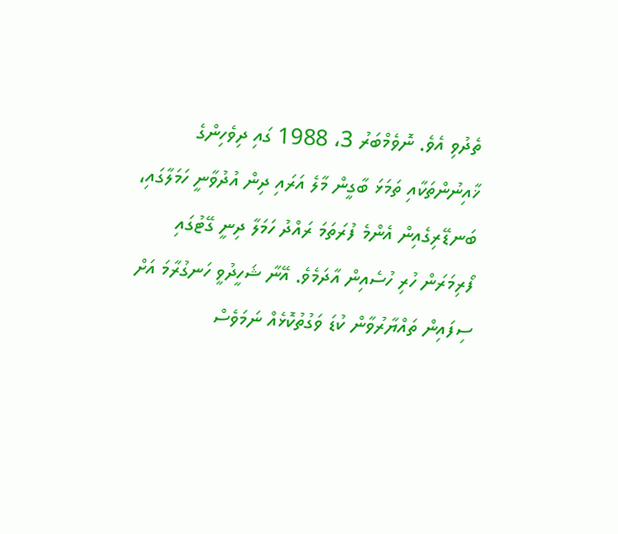ތެދުވި އެވެ. ނޮވެމްބަރު 3، 1988 ގައި ދިވެހިންގެ ޚާއިނުންތަކާއި ތަމަޅަ ބާގީން މާލެ އަރައި ދިން އުދުވާނީ ހަމަލާގައި، ބަނޑޭރިގެއިން އެންމެ ފުރަތަމަ ރައްދު ހަމަލާ ދިނީ ގޭޓުގައި ފޯރިމަރަން ހުރި ހުސެއިން އާދަމެވެ. އޭނާ ޝަހީދުވީ ހަނގުރާމަ އަށް ސިފައިން ތައްޔާރުވާން ކުޑަ ވަގުތުކޮޅެއް ނަމަވެސް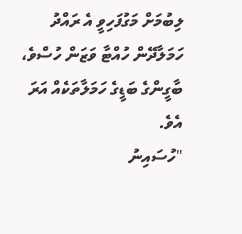ލިބުމަށް މަގުފަހިވީ އެ ރައްދު ހަމަލާދޭން ހުއްޓާ ވަޒަން ހުސްވެ، ބާގީންގެ ބަޑީގެ ހަމަލާތަކެއް އަރަ އެވެ.
"ހުސައިނު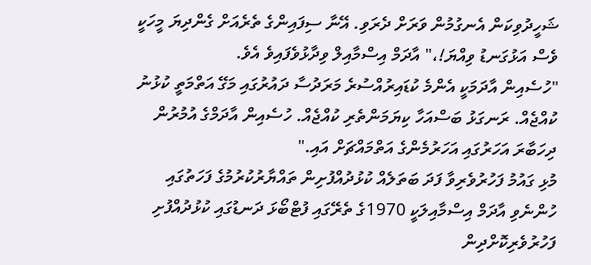ޝަހީދުވިކަން އެނގުމުން ވަރަށް ދެރަވި. އޭނާ ސިފައިންގެ ތެރެއަށް ގެންދިޔަ މީހަކީ ވެސް އަޅުގަނޑު ވިއްޔަ!،" އާދަމް އިސްމާއިލް ވިދާޅުވެފައިވެ އެވެ.
"ހުސެއިން އާދަމަކީ އެންމެ ކުޑައިރުއްސުރެ މަރަދުސާ ދައުރުގައި މަގޭ އަތްމަތީ ކުޅުނު ކުއްޖެއް. ރަނގަޅު ބަސްއަހާ ކިޔަމަންތެރި ކުއްޖެއް. ހުސެއިން އާދަމްގެ އުމުރުން ދިހަބާރަ އަހަރުގައި އަހަރުމެންގެ އަތްމައްޗަށް އައި."
މުޅި ގައުމު ފަހުރުވެރިވާ ފަދަ ބަތަލެއް ކުޅުދުއްފުށިން ތައްޔާރުކުރުމުގެ ފަހަތުގައި ހުންނެވި އާދަމް އިސްމާއިލަކީ 1970ގެ ތެރޭގައި ފުޓްބޯޅަ ދަނޑުގައި ކުޅުދުއްފުށި ފަހުރުވެރިކޮށްދިން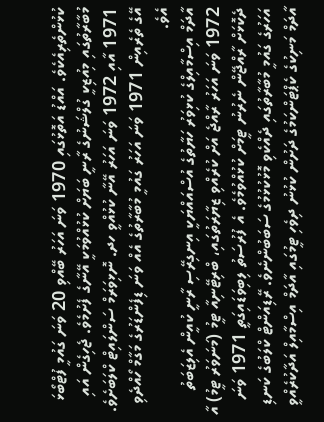ކުޅުންތެރިއެކެވެ. އައްޑު އަތޮޅުގައި 1970 ވަނަ އަހަރު ބޭއްވި 20 ވަނަ ގައުމީ ފުޓްބޯޅަ މުބާރާތުގައި މިއުޒިކީ ގުލްޝަނުގެ ރާނީ ބަޔަށް ކުޅުއްވުމަކީ އޭނާގެ ފެށުމެވެ. ޖެހިގެން އައި 1971 އާއި 1972 ވަނަ އަހަރު އޭނާ ކުޅުއްވީ ހދ. ނޮޅިވަރަމް ސަންލައިޓް ކްލަބަށެވެ. އޭގެ ތެރެއިން 1971 ވަނަ އަހަރު ގައުމީ މުބާރާތުގެ އެއް ވަނަ ޑިފެންޑަރުގެ މަގާމް ހޯއްދެވި އެވެ.
އާދަމް އިސްމާއިލްގެ ކުޅިވަރު ހަޔާތުގެ އުސްއައްޔަކީ އިނގިރޭސި ރާނީ ކުއީން އެލިޒަބަތު 1972 ވަނަ އަހަރު ރާއްޖެ އަށް ކުރެއްވި ޒިޔާރަތުގައި، ބްރިޓޭނިއާ ޓީމު (މަނަވަރު ޓީމު) އާ ދެކޮޅަށް ރާއްޖޭން ނެރުނު ޓީމަށް ކުޅުއްވުމެވެ. އެ ފުރުސަތު ލިބިވަޑައިގަތީ 1971 ވަނަ އަހަރުގެ ގައުމީ މުބާރާތުގައި ދެއްކެވި މޮޅުކުޅުމުގެ ސަބަބުންނެވެ. ރޭޑިއަންޓް ކްލަބުގެ ކަނޑި އާދަމް މަނިކުގެ ކެޕްޓަންކަމުގެ ދަށުން ކުޅުނު ދިވެހި ޓީމުގައި އާދަމް އިސްމާއިލް އަދާކުރެއްވީ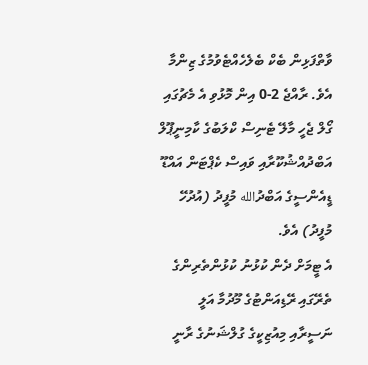ވާތްފަޅިން ބެކް ބެލެހެއްޓެވުމުގެ ޒިންމާ އެވެ. ރާއްޖެ 2-0 އިން މޮޅުވި އެ މެޗުގައި ގޯލް ޖެހީ މާލޭ ޓެނިސް ކްލަބުގެ ކާމިނީޕޫލް އަބްދުއްޝުކޫރާއި ވައިސް ކެޕްޓަން އައްޑޫ ޑީއެންސީގެ އަބްދުالله މުފީދު (އުދުހޭ މުފީދު) އެވެ.
އެ ޓީމަށް ދެން ކުޅުނު ކުޅުންތެރިންގެ ތެރޭގައި ރޭޑިއަންޓުގެ މޫދުމާ އަލީ ނަސީރާއި މިއުޒިކީގެ ގުލްޝަނުގެ ރާނީ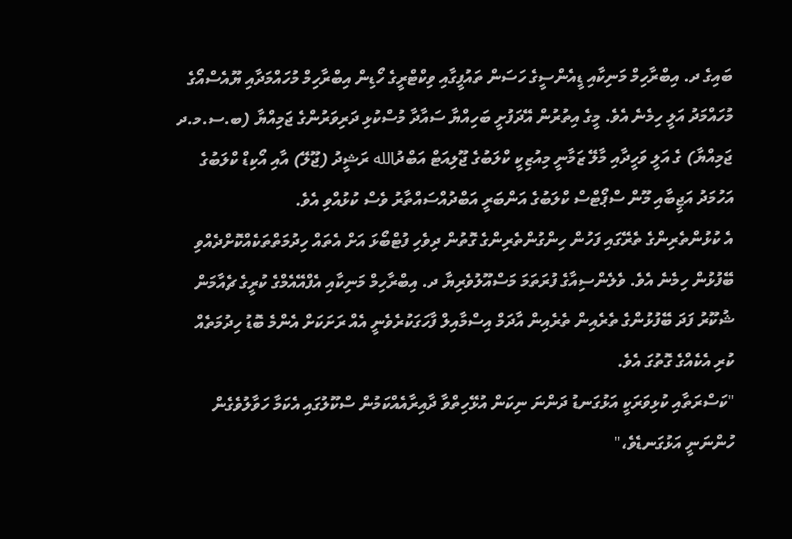ބައިގެ ދ. އިބްރާހިމް މަނިކާއި ޑީއެންސީގެ ހަސަން ތައުފީގާއި ވިކްޓްރީގެ ހޯޑިން އިބްރާހިމް މުހައްމަދާއި ޔޫއެސްއޯގެ މުހައްމަދު އަލީ ހިމެނެ އެވެ. މީގެ އިތުރުން އޭދަފުށީ ބަހިއްޔާ ސައާދާ މުސްކުޅި ދަރިވަރުންގެ ޖަމިއްޔާ (ބ.ސ.މ.ދ ޖަމިއްޔާ) ގެ އަލީ ވަހީދާއި މާލޭ ޒަމާނީ މިއުޒިކީ ކްލަބުގެ ޖޫލިއަޓް އަބްދުالله ރަޝީދު (ޖޫލޭ) އާއި އޯކިޑް ކްލަބުގެ އަހުމަދު އަޖީބާއި މޫން ސްޕޯޓްސް ކްލަބުގެ އަންބަރީ އަބްދުއްސައްތާރު ވެސް ކުޅުއްވި އެވެ.
އެ ކުޅުންތެރިންގެ ތެރޭގައި ފަހުން ހިންގުންތެރިންގެ ގޮތުން ދިވެހި ފުޓްބޯޅަ އަށް އެތައް ހިދުމަތްތަކެއްކޮށްދެއްވި ބޭފުޅުން ހިމެނެ އެވެ. ވެލެންސިއާގެ ފުރަތަމަ މަސްއޫލުވެރިޔާ ދ. އިބްރާހިމް މަނިކާއި އެފްއޭއެމްގެ ކުރީގެ ޗެއާމަން ޝުކޫރު ފަދަ ބޭފުޅުންގެ ތެރެއިން ތެރެއިން އާދަމް އިސްމާއިލް ފާހަގަކުރެވެނީ އެއް ރަށަކަށް އެންމެ ބޮޑު ހިދުމަތެއް ކުރި އެކެއްގެ ގޮތުގަ އެވެ.
"ކަސްރަތާއި ކުޅިވަރަކީ އަޅުގަނޑު ދަންނަ ނިކަން އުޅޭހިތްވާ ދާއިރާއެއްކަމުން ސްކޫލުގައި އެކަމާ ހަވާލުވެގެން ހުންނަނީ އަޅުގަނޑެވެ،"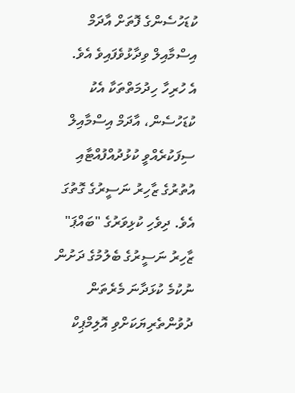ކުޑަހުސެންގެ ފޮތަށް އާދަމް އިސްމާއިލް ވިދާޅުވެފައިވެ އެވެ.
އެ ހުރިހާ ހިދުމަތްތަކާ އެކު ކުޑަހުސެން، އާދަމް އިސްމާއިލް ސިފަކުރެއްވީ ކުޅުދުއްފުއްޓާއި އުތުރުގެ ޒާހިރު ނަސީރުގެ ގޮތުގަ އެވެ. ދިވެހި ކުޅިވަރުގެ "ބައްޕަ" ޒާހިރު ނަސީރުގެ ބެލުމުގެ ދަށުން ނުކުމެ ކުޅަދާނަ މެރެތަން ދުވުންތެރިޔަކަށްވި އޮލިމްޕިކް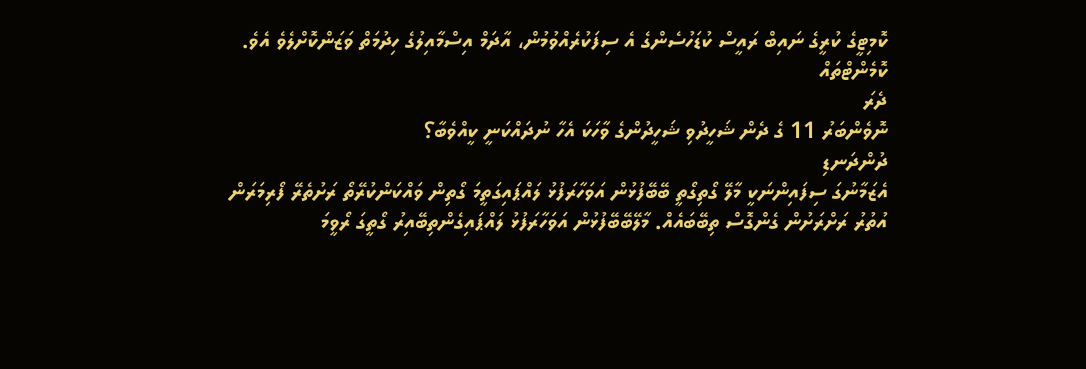ކޮމިޓީގެ ކުރީގެ ނައިބް ރައީސް ކުޑަހުސެންގެ އެ ސިފަކުރެއްވުމުން، އާދަމް އިސްމާއިލުގެ ހިދުމަތް ވަޒަންކޮށްލެވެ އެވެ.
ކޮމެންޓްތައް
ދެރަ
ނޮވެންބަރު 11 ގެ ދެން ޝަހީދުވި ޝަހީދުންގެ ވާހަކަ އެހާ ނުދައްކަނީ ކީއްވެބާ؟
ދުންދަނޑި
އެޒަމާނުގަ ސިފައިންނަކީ މާލޭ ގޯތިގޯތީ ބޭބޭފުޅުން އަވަހާރަފުޅު ލައްޕައިގަތީމަ ގޯތިން ވައްކަންކުރޭތޯ ރަށުތެރޭ ފޯރިމަރަން އުތުރު ރަށްރަށުން ގެންގޮސް ތިބޭބައެއް. މާލޭބޭބޭފުޅުން އަވަހާރަފުޅު ލައްޕައިގެންތިބޭއިރު ގޯތީގަ ރޯވީމަ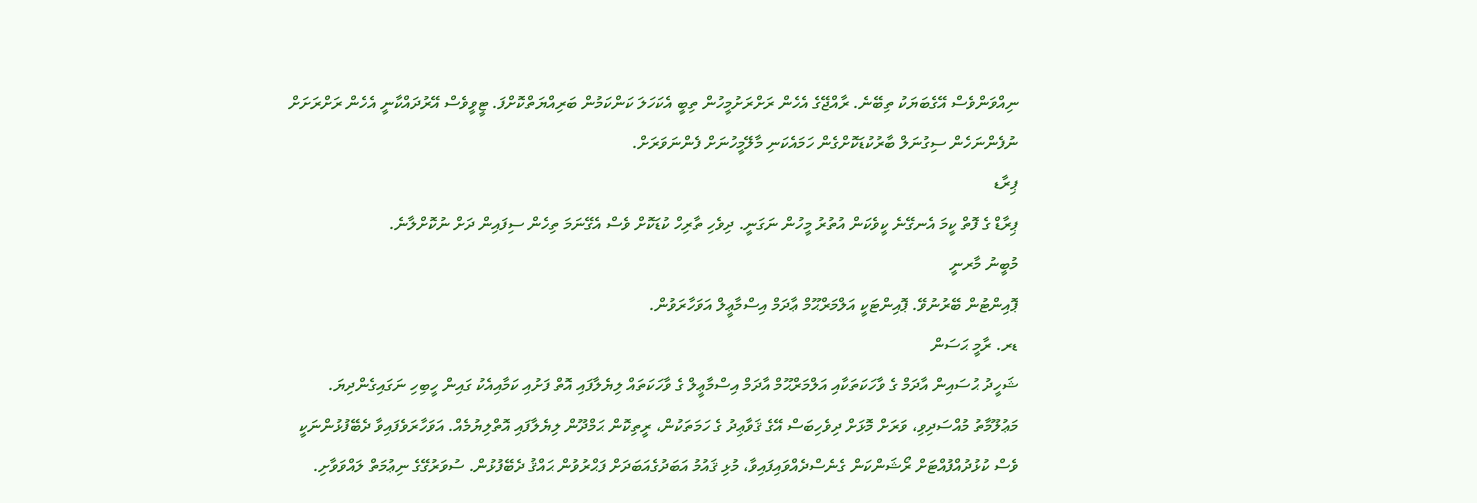ނިއްވަންވެސް އޭގެބަޔަކު ތިބޭނެ. ރާއްޖޭގެ އެހެން ރަށްރަށުމީހުން ތިބީ އެކަހަލަ ކަންކަމުން ބަރިއްޔަތްކޮށްފަ. ޓީވީވެސް އޭރުދައްކާނީ އެހެން ރަށްރަށަށް ނުފެންނަހެން ސިގުނަލް ބާރުކުޑަކޮށްގެން ހަމައެކަނި މާލޭމީހުނަށް ފެންނަވަރަށް.
ޕިރާޑ
ޕިރާޑް ގެ ފޮތް ކީމަ އެނގޭނެ ކީވެކަން އުތުރު މީހުން ނަގަނީ. ދިވެހި ތާރިހް ކުޑަކޮށް ވެސް އެގޭނަމަ ތިހެން ސިފައިން ދަށް ނުކޮށްލާނެ.
މުބީނު މާރނީ
ޕޮއިންޓުން ބޭރުނުވޭ. ޕޮއިންޓަކީ އަލްމަރްޙޫމް ޢާދަމް އިސްމާޢީލް އަވަހާރަވުން.
ޑރ. ރާމީ ޙަސަން
ޝަހީދު ޙުސައިން އާދަމް ގެ ވާހަކަތަކާއި އަލްމަރްޙޫމް އާދަމް އިސްމާޢީލް ގެ ވާހަކަތައް ލިޔެލާފައި އޮތް ފަށުއި ކަމާއިއެކު ގައިން ހީބިހި ނަގައިގެންދިޔަ. މަޢުލޫމާތު މުއްސަދިވި، ވަރަށް މޮޅަށް ދިވެހިބަސް އޭގެ ޤަވާޢިދު ގެ ހަމަތަކުން، ރީތިކޮން ޙަމްދޫން ލިޔެލާފައި އޮތްލިޔުމެއް. އަވަހާރަވެފައިވާ ދެބޭފުޅުންނަކީ ވެސް ކުޅުދުއްފުއްޓަށް ރޯޝަންކަން ގެނެސްދެއްވައިފައިވާ، މުޅި ޤައުމު އަބަދުގެއަބަދަށް ފަޙްރުވުން ޙައްޤު ދެބޭފުޅުން. ސުވަރުގޭގެ ނިޢުމަތް ލައްވަވާށި.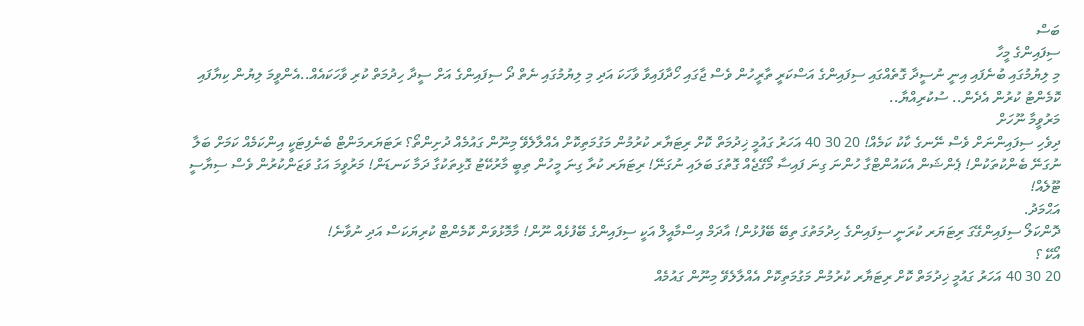ބަސް
ސިފައިންގެ މީހާ
މި ލިޔުމުގައި ބުނެފައި އިނީ ނުސީދާ ގޮތެއްގައި ސިފައިންގެ އަސްކަރީ ތާރީހުން ވެސް ޖާގައި ހޯދާފައިވާ ވާހަކަ އަދި މި ލިޔުމުގައި ނެތް ދޯ ސިފައިންގެ އަށް ސީދާ ހިދުމަތް ކުރި ވާހަކައެއް..އެންވީމަ ލިޔުން ކިޔާފައި ކޮމެންޓު ކުރުން އެދެން.. ސުކުރިއްޔާ..
މަރުވީމާ ނޫހަށް
ދިވެހި ސިފައިންނަށް ވެސް ނޭނގެ ކާކު ކަމެއް! 20 30 40 އަހަރު ގައުމީ ޚިދުމަތް ކޮށް ރިޓަޔާރ ކުރުމުން މަގުމަތިކޮށް އެއްލާލެވޭ މިނޫން ގައުމެއް ދުށިންތޯ؟ ރަޓަޔަރމަންޓް ބެނެފިޓަކީ އިންކަމެއް ކަމަށް ބަލާ ނުގަނޭ ބެންކުތަކުން! ޕެންޝަން އެކައުންޓްގާ ހުންނަ ގިނަ ފައިސާ މޯގޭޖެއް ގޮތުގަ ބަލައި ނުގަނޭ! ރިޓަޔަރ ކުރާ ގިނަ މީހުން ތިބީ މާރުކޭޓު ގޮޅިތަކުގާ ދަމާ ކަނޑަން! މަރުވީމަ އަގު ވަޒަންކުރުން ވެސް ސިޔާސީ ޓޫލެއް!
އަޙްމަދު.
ދޮންކަލޯ ސިފައިންގޭގަ ރިޓަޔަރ ކުރަނީ ސިފައިންގެ ހިދުމަތުގަ ތިބޭ ބޭފުޅުން! އާދަމް އިސްމާއީލް އަކީ ސިފައިންގެ ބޭފުޅެއް ނޫން! މާމޮޅުވަން ކޮމެންޓް ކުރިޔަކަސް އަދި ނުވާނެ!
އޯކޭ ؟
20 30 40 އަހަރު ގައުމީ ޚިދުމަތް ކޮށް ރިޓަޔާރ ކުރުމުން މަގުމަތިކޮށް އެއްލާލެވޭ މިނޫން ގައުމެއް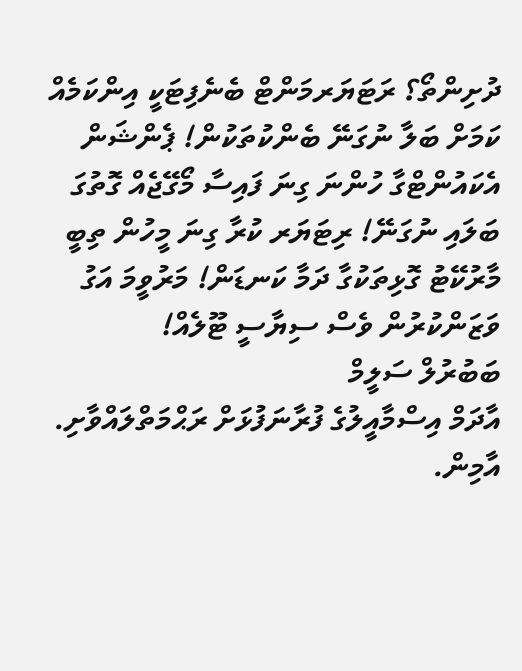ދުށިންތޯ؟ ރަޓަޔަރމަންޓް ބެނެފިޓަކީ އިންކަމެއް ކަމަށް ބަލާ ނުގަނޭ ބެންކުތަކުން! ޕެންޝަން އެކައުންޓްގާ ހުންނަ ގިނަ ފައިސާ މޯގޭޖެއް ގޮތުގަ ބަލައި ނުގަނޭ! ރިޓަޔަރ ކުރާ ގިނަ މީހުން ތިބީ މާރުކޭޓު ގޮޅިތަކުގާ ދަމާ ކަނޑަން! މަރުވީމަ އަގު ވަޒަންކުރުން ވެސް ސިޔާސީ ޓޫލެއް!
ބަބުރުލް ސަލީމް
އާދަމް އިސްމާއީލުގެ ފުރާނަފުޅަށް ރަޙްމަތްލައްވާށި. އާމިން.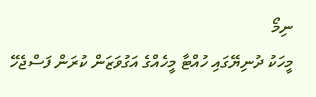ނިމޯ
މީހަކު ދުނިޔޭގައި ހުއްޓާ މީހެއްގެ އަގުވަޒަން ކުރަން ފަސްޖެހޭ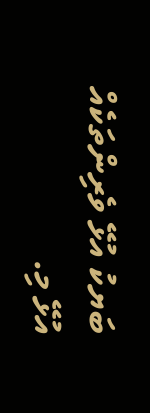ބަޔކު އުޅޭ ވެރިންތަކެއް އުޅޭ މި.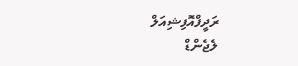ރަދީފްއޮފިޝިއަލް
ލެޖެންޑް